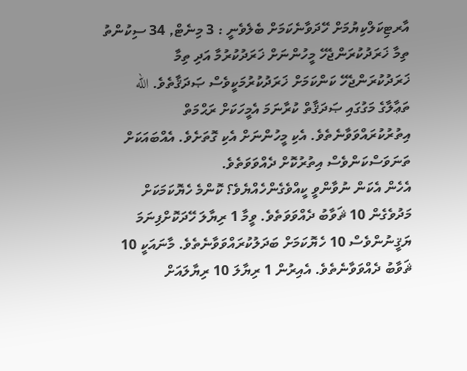އާރޓިކަލްކިޔުމަށް ހޭދަވާނެކަމަށް ބެލެވެނީ : 3 މިނެޓް, 34 ސިކުންތު
ތިމާ ޚަރަދުކުރަންޖެހޭ މީހުންނަށް ޚަރަދުކުރުމާ އަދި ތިމާ ޚަރަދުކުރަންޖެހޭ ކަންކަމަށް ޚަރަދުކުރުމަކީވެސް ޞަދަޤާތެވެ. الله ތަޢާލާގެ މަގުގައި ޞަދަޤާތް ކުރާނަމަ އެމީހަކަށް ރަޙްމަތް އިތުރުކުރައްވަވާނެތެވެ. އެކި މީހުންނަށް އެކި ގޮތަށެވެ. އެއްބައަކަށް ތަނަވަސްކަންވެސް އިތުރުކޮށް ދެއްވަވަތެވެ.
އެހެން އެކަން ނުވާންވީ ކީއްވެގެންހެއްޔެވެ؟ ކޮންމެ ހެޔޮކަމަކަށް މަދުވެގެން 10 ޘަވާބު ދެއްވަވަތެވެ. ވީމާ 1 ރިޔާލަ ހޭދަކޮށްފިނަމަ ޔަޤީނުންވެސް 10 ހެޔޮކަމަށް ބަދަލުކުރައްވަވާނެތެވެ. މާނައަކީ 10 ޘަވާބު ދެއްވަވާނެތެވެ. އެއިރުން 1 ރިޔާލަ 10 ރިޔާލައަށް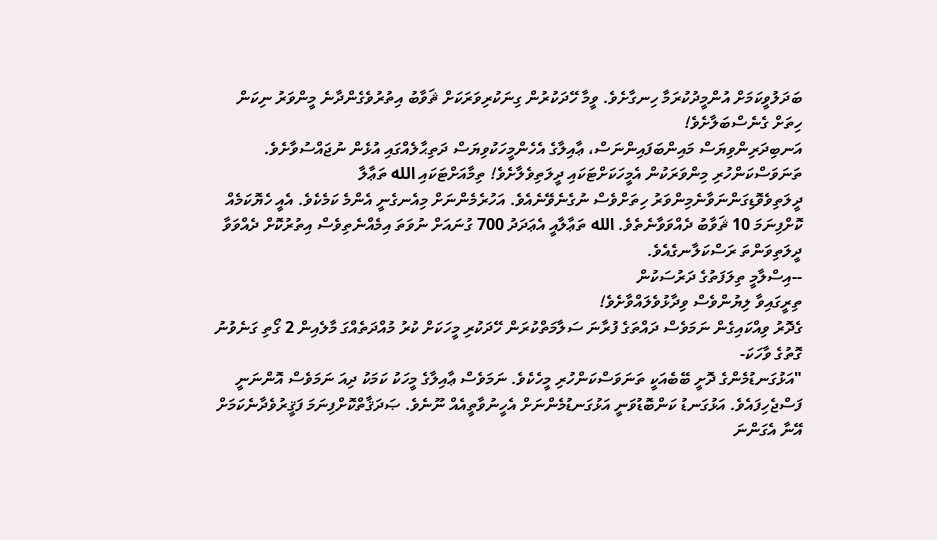ބަދަލުވީކަމަށް އުންމީދުކުރަމާ ހިނގާށެވެ. ވީމާ ހޭދަކުރުން ގިނަކުރިވަރަކަށް ޘަވާބު އިތުރުވެގެންދާނެ މީންވަރު ނިކަން ހިތަށް ގެނެސްބަލާށެވެ!
އަނބިދަރިންވިޔަސް މައިންބަފައިންނަސް، ޢާއިލާގެ އެހެންމީހަކުވިޔަސް ދަތިޙާލެއްގައި އުޅެން ނުޖައްސުވާށެވެ. ތަނަވަސްކަންހުރި މިންވަރަކުން އެމީހަކަށްޓަކައި ދީލަތިވެލާށެވެ! ތިމާއަށްޓަކައި الله ތަޢާލާ ދީލަތިވެވޮޑިގަންނަވާނެމިންވަރު ހިތަށްވެސް ނުގެނެވޭނެއެވެ. އަހުރެމެންނަށް މިއެނގެނީ އެންމެ ކަމެކެވެ. އެއީ ހެޔޮކަމެއް ކޮށްފިނަމަ 10 ޘަވާބު ދެއްވަވާނެތެވެ. الله ތަޢާލާއީ އެޢަދަދު 700 ގުނައަށް ނުވަތަ އިމެއްނެތިވެސް އިތުރުކޮށް ދެއްވަވާ ދީލަތިވަންތަ ރަސްކަލާނގެއެވެ.
--އިސްލާމީ ތިލަފަތުގެ ދަރުސަކުން
ތިރީގައިވާ ލިޔުންވެސް ވިދާޅުވެލައްވާށެވެ!
ގެދޮރު ވިއްކައިގެން ނަމަވެސް ދައްތަގެ ފުރާނަ ސަލާމަތްކުރަން ހޭދަކުރި މީހަކަށް ކުރު މުއްދަތެއްގަ މާލެއިން 2 ގޯތި ގަނެވުނު ގޮތުގެ ވާހަކަ-
"އަޅުގަނޑުމެންގެ ދޮށީ ބޭބެއަކީ ތަނަވަސްކަންހުރި މީހެކެވެ. ނަމަވެސް ޢާއިލާގެ މީހަކު ކަމަކު ދިއަ ނަމަވެސް އޮންނަނީ ފަސްޖެހިފައެވެ. އަޅުގަނޑު ކަންބޮޑުވަނީ އަޅުގަނޑުމެންނަށް އެހީނުވާތީއެއް ނޫނެވެ. ޞަދަޤާތްކޮށްފިނަމަ ފަޤީރުވެދާނެކަމަށް އޭނާ އެގަންނަ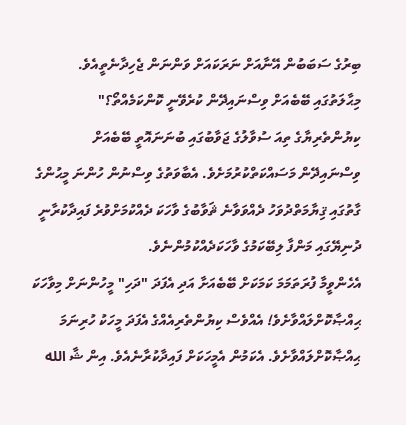ބިރުގެ ސަބަބުން އޭނާއަށް ނަރަކައަށް ވަންނަން ޖެހިދާނެތީއެވެ. މިޙާލަތުގައި ބޭބެއަށް ވިސްނައިދޭން ކުރެވޭނީ ކޮންކަމެއްތޯ؟"
ކިޔުންތެރިޔާގެ ތިއަ ސުވާލުގެ ޖަވާބުގައި ބުނަނައޮތީ ބޭބެއަށް ވިސްނައިދޭން މަސައްކަތްކުރުމަށެވެ. އެބާވަތުގެ ވިސްނުން ހުންނަ މީޙުންގެ ގާތުގައި ޤިޔާމަތްދުވަހު ދެއްވަވާނެ ޘަވާބުގެ ވާހަކަ ދެއްކުމަށްވުރެ ފައިދާކުރާނީ ދުނިޔޭގައި މަންފާ ލިބޭކަމުގެ ވާހަކަދެއްކުމުންނެވެ.
އެހެންވީމާ ފުރަތަމަމަ ކަމަކަށް ބޭބެއަށާ އަދި އެފަދަ "ދަހި" މީހުންނަށް މިވާހަކަ ޙިއްޞާކޮށްލައްވާށެވެ! އެއްވެސް ކިޔުންތެރިއެއްގެ އެފަދަ މީހަކު ހުރިނަމަ ޙިއްޞާކޮށްލައްވާށެވެ. އެކަމުން އެމީހަކަށް ފައިދާކުރާނެއެވެ. އިން ޝާ الله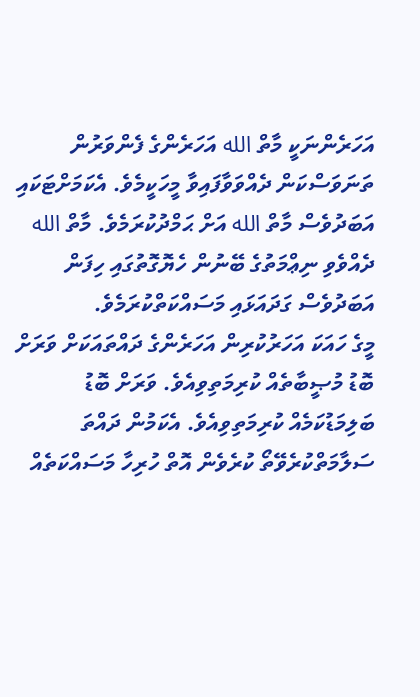އަހަރެންނަކީ މާތް الله އަހަރެންގެ ފެންވަރުން ތަނަވަސްކަން ދެއްވަވާފައިވާ މީހަކީމެވެ. އެކަމަށްޓަކައި އަބަދުވެސް މާތް الله އަށް ޙަމްދުކުރަމެވެ. މާތް الله ދެއްވެވި ނިޢްމަތުގެ ބޭނުން ހެޔޮގޮތުގައި ހިފަން އަބަދުވެސް ގަދައަޅައި މަސައްކަތްކުރަމެވެ.
މީގެ ހައަކަ އަހަރުކުރިން އަހަރެންގެ ދައްތައަކަށް ވަރަށް ބޮޑު މުޞީބާތެއް ކުރިމަތިވިއެވެ. ވަރަށް ބޮޑު ބަލިމަޑުކަމެއް ކުރިމަތިވިއެވެ. އެކަމުން ދައްތަ ސަލާމަތްކުރެވޭތޯ ކުރެވެން އޮތް ހުރިހާ މަސައްކަތެއް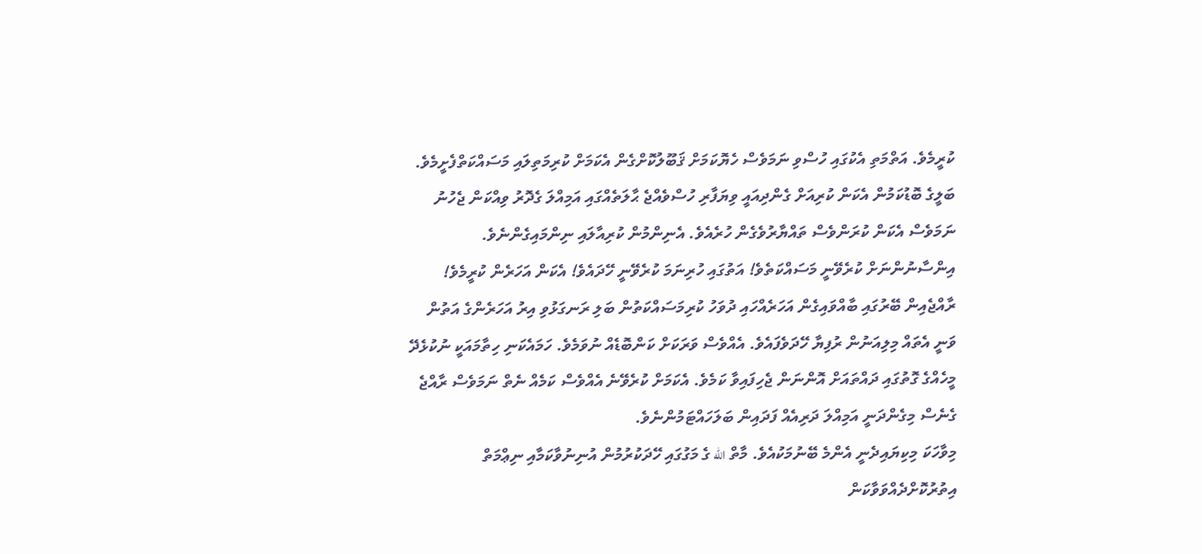ކުރީމެވެ. އަތްމަތި އެކުގައި ހުސްވި ނަމަވެސް ހެޔޮކަމަށް ޤަބޫލުކޮށްގެން އެކަމަށް ކުރިމަތިލައި މަސައްކަތްފެށީމެވެ. ބަލީގެ ބޮޑުކަމުން އެކަން ކުރިއަށް ގެންދިއައީ ވިޔަފާރި ހުސްވެއްޖެ ޙާލަތެއްގައި އަމިއްލަ ގެދޮރު ވިއްކަން ޖެހުނު ނަމަވެސް އެކަން ކުރަންވެސް ތައްޔާރުވެގެން ހުރެއެވެ. އެނިންމުން ކުރިއާލައި ނިންމައިގެންނެވެ.
އިންސާނުންނަށް ކުރެވޭނީ މަސައްކަތެވެ! އަތުގައި ހުރިނަމަ ކުރެވޭނީ ހޭދައެވެ! އެކަން އަހަރެން ކުރީމެވެ! ރާއްޖެއިން ބޭރުގައި ބާއްވައިގެން އަހަރެއްހައި ދުވަހު ކުރިމަސައްކަތުން ބަލި ރަނގަޅުވި އިރު އަހަރެންގެ އަތުން ވަނީ އެތައް މިލިއަނުން ރުފިޔާ ހޭދަވެފައެވެ. އެއްވެސް ވަރަކަށް ކަންބޮޑެއް ނުވަމެވެ. ހަމައެކަނި ހިތާމައަކީ ނުކުޅެދޭ މީހެއްގެ ގޮތުގައި ދައްތައަށް އޮންނަން ޖެހިފައިވާ ކަމެވެ. އެކަމަށް ކުރެވޭނެ އެއްވެސް ކަމެއް ނެތް ނަމަވެސް ރާއްޖެ ގެނެސް މިގެންދަނީ އަމިއްލަ ދަރިއެއް ފަދައިން ބަލަހައްޓަމުންނެވެ.
މިވާހަކަ މިކިޔައިދެނީ އެންމެ ބޭނުމަކުއެވެ. މާތް الله ގެ މަގުގައި ހޭދަކުރުމުން އުނިނުވާކަމާއި ނިޢްމަތް އިތުރުކޮށްދެއްވަވާކަން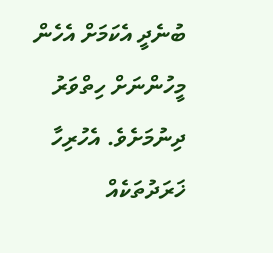ބުނެދީ އެކަމަށް އެހެން މީހުންނަށް ހިތްވަރު ދިނުމަށެވެ. އެހުރިހާ ޚަރަދުތަކެއް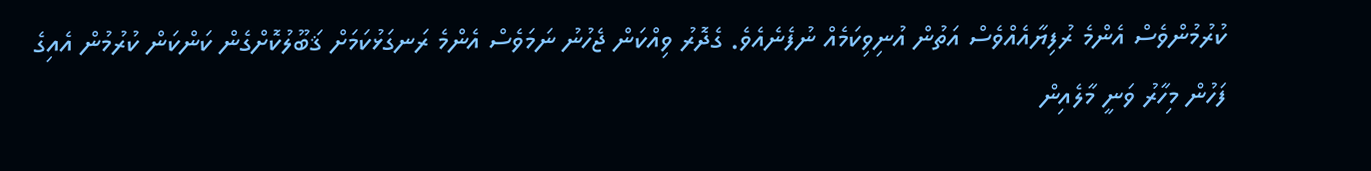ކުރުމުންވެސް އެންމެ ރުފިޔާއެއްވެސް އަތުން އުނިވިކަމެއް ނުފެނެއެވެ. ގެދޮރު ވިއްކަން ޖެހުނު ނަމަވެސް އެންމެ ރަނގަޅުކަމަށް ޤަބޫލުކޮށްގެން ކަންކަން ކުރުމުން އެއިގެ ފަހުން މިހާރު ވަނީ މާލެއިން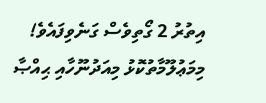އިތުރު 2 ގޯތިވެސް ގަނެވިފައެވެ!
މިމަޢުލޫމާތުކޮޅު މިއަދުނޫހާއި ޙިއްޞާ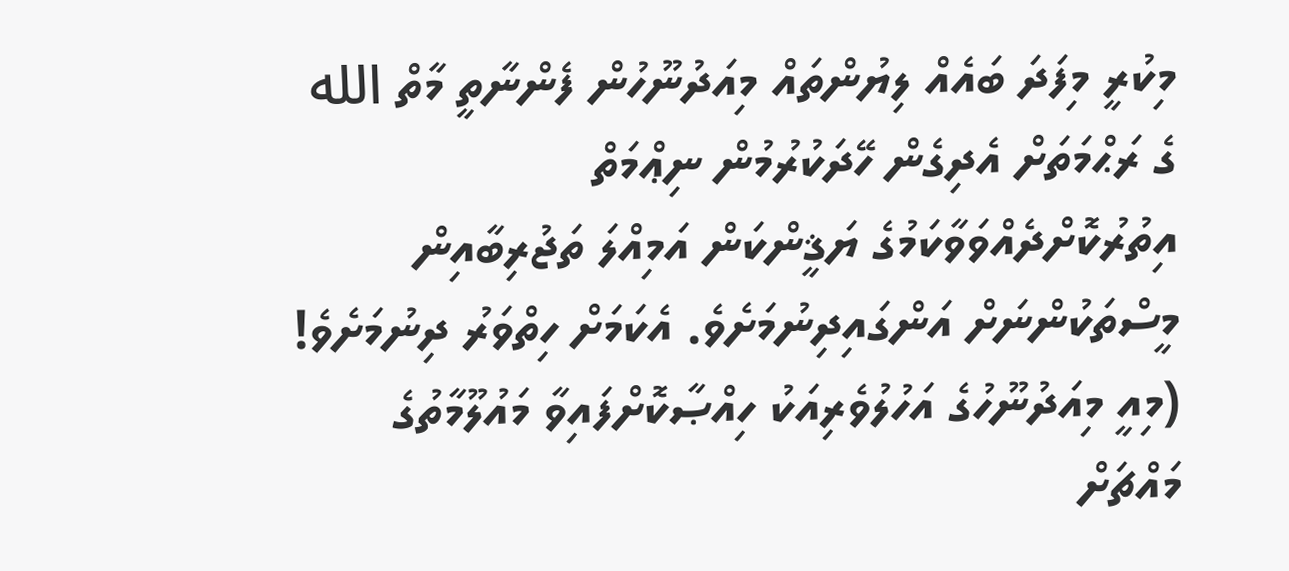މިކުރީ މިފަދަ ބައެއް ލިޔުންތައް މިއަދުނޫހުން ފެންނާތީ މާތް الله ގެ ރަޙްމަތަށް އެދިގެން ހޭދަކުރުމުން ނިޢްމަތް އިތުރުކޮށްދެއްވަވާކަމުގެ ޔަޤީންކަން އަމިއްލަ ތަޖުރިބާއިން މީސްތަކުންނަށް އަންގައިދިނުމަށެވެ. އެކަމަށް ހިތްވަރު ދިނުމަށެވެ!
(މިއީ މިއަދުނޫހުގެ އަހުލުވެރިއަކު ހިއްޞާކޮށްފައިވާ މައުލޫމާތުގެ މައްޗަށް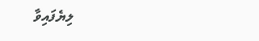ލިޔެފައިވާ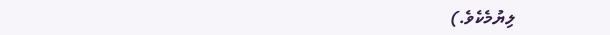ލިޔުމެކެވެ.)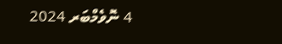4 ނޮވެމްބަރ 2024